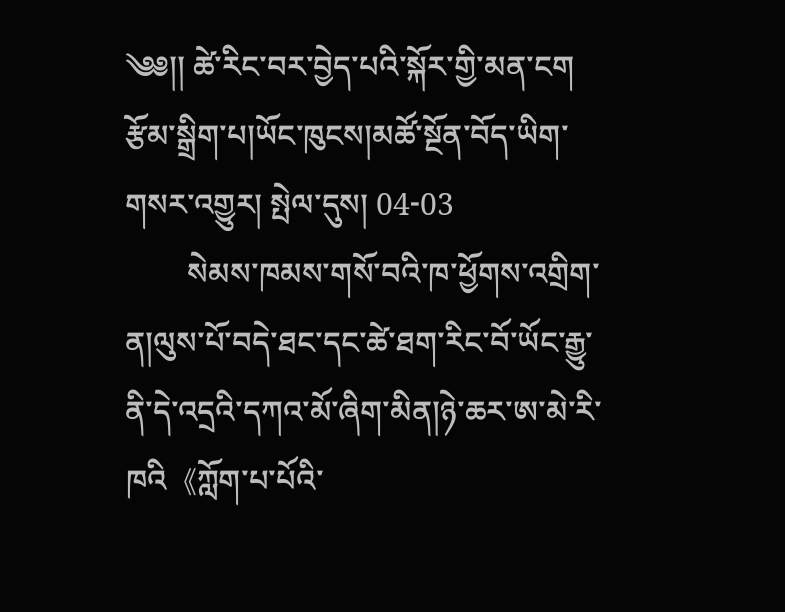༄༅།། ཚེ་རིང་བར་བྱེད་པའི་སྐོར་གྱི་མན་ངག
རྩོམ་སྒྲིག་པ།ཡོང་ཁུངས།མཚོ་སྔོན་བོད་ཡིག་གསར་འགྱུར། སྤེལ་དུས། 04-03
        སེམས་ཁམས་གསོ་བའི་ཁ་ཕྱོགས་འགྲིག་ན།ལུས་པོ་བདེ་ཐང་དང་ཚེ་ཐག་རིང་བོ་ཡོང་རྒྱུ་ནི་དེ་འདྲའི་དཀའ་མོ་ཞིག་མིན།ཉེ་ཆར་ཨ་མེ་རི་ཁའི《ཀློག་པ་པོའི་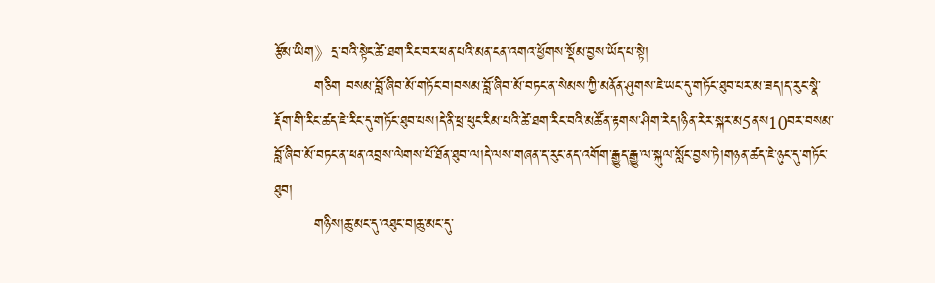རྩོམ་ཡིག》དྲ་བའི་སྟེང་ཚེ་ཐག་རིང་བར་ཕན་པའི་མན་ངན་འགའ་ཕྱོགས་སྡོམ་བྱས་ཡོད་པ་སྟེ།
        གཅིག བསམ་བློ་ཞིབ་མོ་གཏོང་བ།བསམ་བློ་ཞིབ་མོ་བཏང་ན་སེམས་ཀྱི་མནོན་ཤུགས་ཇེ་ཡང་དུ་གཏོང་ཐུབ་པར་མ་ཟད།ད་རུང་སྣེ་རྡོག་གི་རིང་ཚད་ཇེ་རིང་དུ་གཏོང་ཐུབ་པས།དེ་ནི་ཕྲ་ཕུང་རིམ་པའི་ཚེ་ཐག་རིང་བའི་མཚོན་རྟགས་ཤིག་རེད།ཉིན་རེར་སྐར་མ5ནས10བར་བསམ་བློ་ཞིབ་མོ་བཏང་ན་ཕན་འབྲས་ལེགས་པོ་ཐོན་ཐུབ་ལ།དེ་ལས་གཞན་ད་རུང་ནད་འགོག་རྒྱུད་རྒྱུ་ལ་སྐུལ་སློང་བྱས་ཏེ།གཉན་ཚད་ཇེ་ཉུང་དུ་གཏོང་ཐུབ།
        གཉིས།ཆུ་མང་དུ་འཐུང་བ།ཆུ་མང་དུ་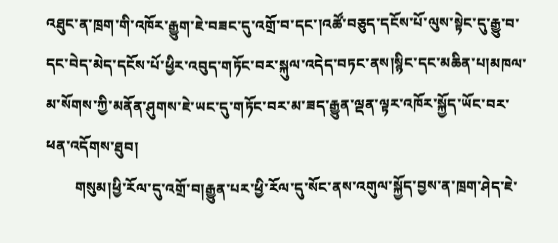འཐུང་ན་ཁྲག་གི་འཁོར་རྒྱུག་ཇེ་བཟང་དུ་འགྲོ་བ་དང་།འཚོ་བཅུད་དངོས་པོ་ལུས་སྟེང་དུ་རྒྱུ་བ་དང་བེད་མེད་དངོས་པོ་ཕྱིར་འབུད་གཏོང་བར་སྐུལ་འདེད་བཏང་ནས།སྙིང་དང་མཆིན་པ།མཁལ་མ་སོགས་ཀྱི་མནོན་ཤུགས་ཇེ་ཡང་དུ་གཏོང་བར་མ་ཟད་རྒྱུན་ལྡན་ལྟར་འཁོར་སྐྱོད་ཡོང་བར་ཕན་འདོགས་ཐུབ།
        གསུམ།ཕྱི་རོལ་དུ་འགྲོ་བ།རྒྱུན་པར་ཕྱི་རོལ་དུ་སོང་ནས་འགུལ་སྐྱོད་བྱས་ན་ཁྲག་ཤེད་ཇེ་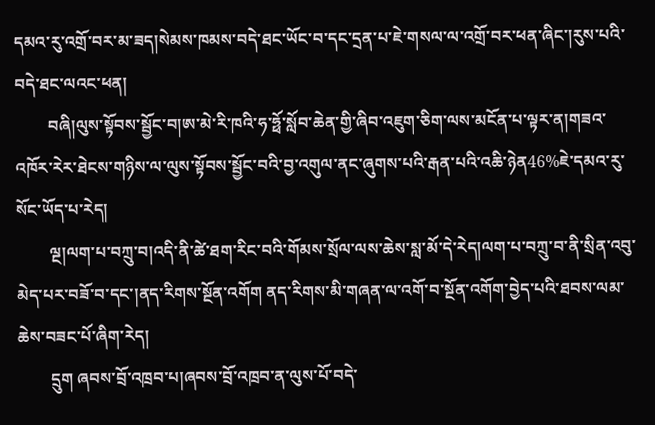དམའ་རུ་འགྲོ་བར་མ་ཟད།སེམས་ཁམས་བདེ་ཐང་ཡོང་བ་དང་དྲན་པ་ཇེ་གསལ་ལ་འགྲོ་བར་ཕན་ཞིང་།རུས་པའི་བདེ་ཐང་ལའང་ཕན།
        བཞི།ལུས་སྟོབས་སྦྱོང་བ།ཨ་མེ་རི་ཁའི་ཧ་ཧྥོ་སློབ་ཆེན་གྱི་ཞིབ་འཇུག་ཅིག་ལས་མངོན་པ་ལྟར་ན།གཟའ་འཁོར་རེར་ཐེངས་གཉིས་ལ་ལུས་སྟོབས་སྦྱོང་བའི་བྱ་འགུལ་ནང་ཞུགས་པའི་རྒན་པའི་འཆི་ཉེན46%ཇེ་དམའ་རུ་སོང་ཡོད་པ་རེད།
        ལྔ།ལག་པ་བཀྲུ་བ།འདི་ནི་ཚེ་ཐག་རིང་བའི་གོམས་སྲོལ་ལས་ཆེས་སླ་མོ་དེ་རེད།ལག་པ་བཀྲུ་བ་ནི་སྲིན་འབུ་མེད་པར་བཟོ་བ་དང་།ནད་རིགས་སྔོན་འགོག ནད་རིགས་མི་གཞན་ལ་འགོ་བ་སྔོན་འགོག་བྱེད་པའི་ཐབས་ལམ་ཆེས་བཟང་པོ་ཞིག་རེད།
        དྲུག ཞབས་བྲོ་འཁྲབ་པ།ཞབས་བྲོ་འཁྲབ་ན་ལུས་པོ་བདེ་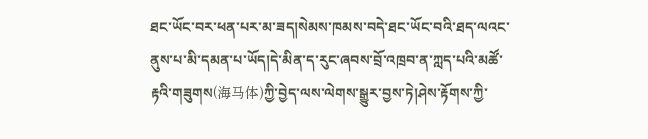ཐང་ཡོང་བར་ཕན་པར་མ་ཟད།སེམས་ཁམས་བདེ་ཐང་ཡོང་བའི་ཐད་ལའང་ནུས་པ་མི་དམན་པ་ཡོད།དེ་མིན་ད་རུང་ཞབས་བྲོ་འཁྲབ་ན་ཀླད་པའི་མཚོ་རྟའི་གཟུགས(海马体)ཀྱི་བྱེད་ལས་ལེགས་སྒྱུར་བྱས་ཏེ།ཤེས་རྟོགས་ཀྱི་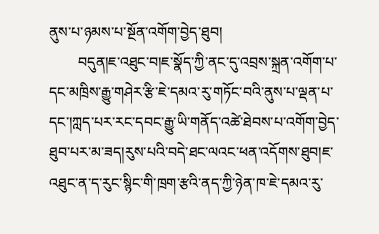ནུས་པ་ཉམས་པ་སྔོན་འགོག་བྱེད་ཐུབ།
        བདུན།ཇ་འཐུང་བ།ཇ་སྣོད་ཀྱི་ནང་དུ་འབྲས་སྐྲན་འགོག་པ་དང་མཁྲིས་རྒྱུ་གཤེར་རྩི་ཇེ་དམའ་རུ་གཏོང་བའི་ནུས་པ་ལྡན་པ་དང་།ཀླད་པར་རང་དབང་རྒྱུ་ཡི་གནོད་འཚེ་ཐེབས་པ་འགོག་བྱེད་ཐུབ་པར་མ་ཟད།རུས་པའི་བདེ་ཐང་ལའང་ཕན་འདོགས་ཐུབ།ཇ་འཐུང་ན་ད་རུང་སྙིང་གི་ཁྲག་རྩའི་ནད་ཀྱི་ཉེན་ཁ་ཇེ་དམའ་རུ་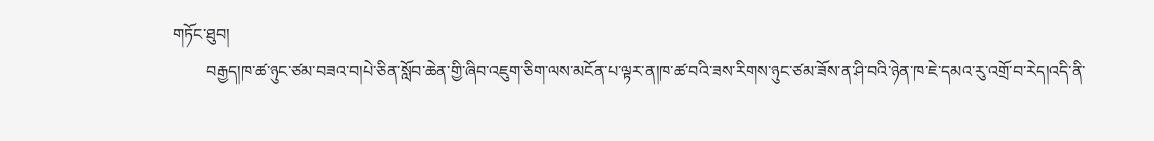གཏོང་ཐུབ།
        བརྒྱད།ཁ་ཚ་ཉུང་ཙམ་བཟའ་བ།པེ་ཅིན་སློབ་ཆེན་གྱི་ཞིབ་འཇུག་ཅིག་ལས་མངོན་པ་ལྟར་ན།ཁ་ཚ་བའི་ཟས་རིགས་ཉུང་ཙམ་ཟོས་ན་ཤི་བའི་ཉེན་ཁ་ཇེ་དམའ་རུ་འགྲོ་བ་རེད།འདི་ནི་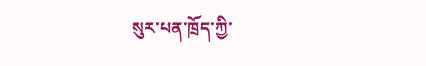སུར་པན་ཁྲོད་ཀྱི་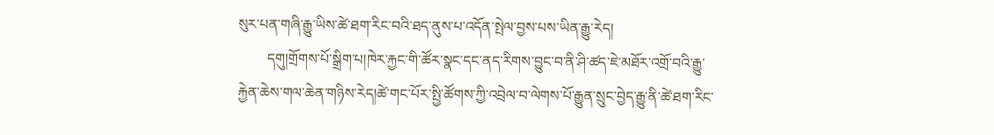སུར་པན་གཞི་རྒྱུ་ཡིས་ཚེ་ཐག་རིང་བའི་ཐད་ནུས་པ་འདོན་སྤེལ་བྱས་པས་ཡིན་རྒྱུ་རེད།
        དགུ།གྲོགས་པོ་སྒྲིག་པ།ཁེར་རྐྱང་གི་ཚོར་སྣང་དང་ནད་རིགས་བྱུང་བ་ནི་ཤི་ཚད་ཇེ་མཐོར་འགྲོ་བའི་རྒྱུ་རྐྱེན་ཆེས་གལ་ཆེན་གཉིས་རེད།ཚེ་གང་པོར་སྤྱི་ཚོགས་ཀྱི་འབྲེལ་བ་ལེགས་པོ་རྒྱུན་སྲུང་བྱེད་རྒྱུ་ནི་ཚེ་ཐག་རིང་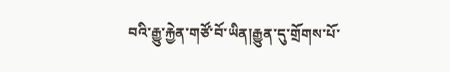བའི་རྒྱུ་རྐྱེན་གཙོ་བོ་ཡིན།རྒྱུན་དུ་གྲོགས་པོ་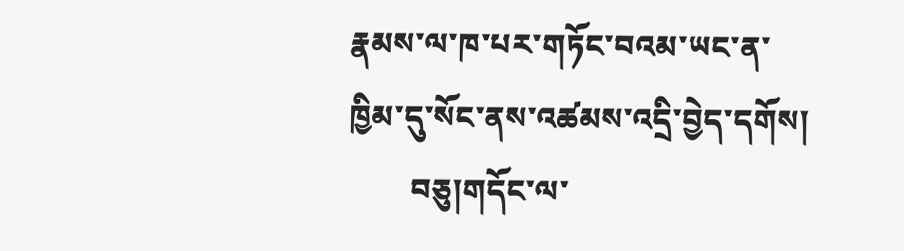རྣམས་ལ་ཁ་པར་གཏོང་བའམ་ཡང་ན་ཁྱིམ་དུ་སོང་ནས་འཚམས་འདྲི་བྱེད་དགོས།
        བཅུ།གདོང་ལ་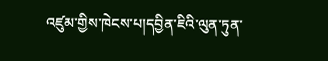འཛུམ་གྱིས་ཁེངས་པ།དབྱིན་ཇིའི་ལུན་ཏུན་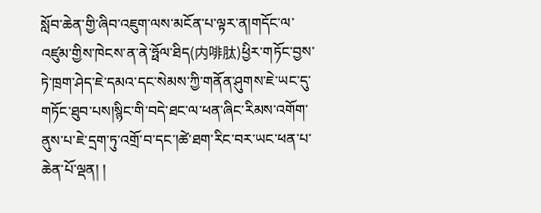སློབ་ཆེན་གྱི་ཞིབ་འཇུག་ལས་མངོན་པ་ལྟར་ན།གདོང་ལ་འཛུམ་གྱིས་ཁེངས་ན་ནེ་ཧྥོལ་ཐིད(内啡肽)ཕྱིར་གཏོང་བྱས་ཏེ་ཁྲག་ཤེད་ཇེ་དམའ་དང་སེམས་ཀྱི་གནོན་ཤུགས་ཇེ་ཡང་དུ་གཏོང་ཐུབ་པས།སྙིང་གི་བདེ་ཐང་ལ་ཕན་ཞིང་རིམས་འགོག་ནུས་པ་ཇེ་དྲག་ཏུ་འགྲོ་བ་དང་།ཚེ་ཐག་རིང་བར་ཡང་ཕན་པ་ཆེན་པོ་ལྡན། །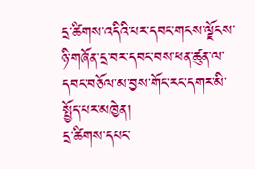དྲ་ཚིགས་འདིའི་པར་དབང་གངས་ལྗོངས་ཉི་གཞོན་དྲ་བར་དབང་བས་ཕན་ཚུན་ལ་དབང་བཅོལ་མ་བྱས་གོང་རང་དགར་མི་སྤྱོད་པར་མཁྱེན།
དྲ་ཚིགས་དཔང་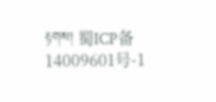རྟགས། 蜀ICP备14009601号-1